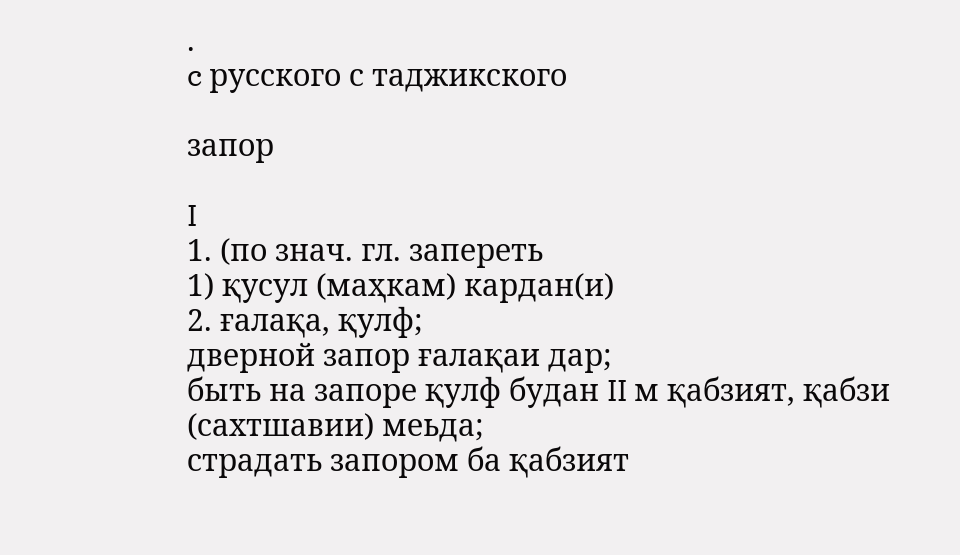.
c русского с таджикского

запор

I
1. (по знач. гл. запереть
1) қусул (маҳкам) кардан(и)
2. ғалақа, қулф;
дверной запор ғалақаи дар;
быть на запоре қулф будан II м қабзият, қабзи (сахтшавии) меьда;
страдать запором ба қабзият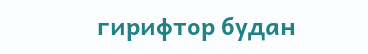гирифтор будан